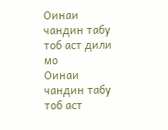Оинаи чандин табу тоб аст дили мо
Оинаи чандин табу тоб аст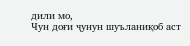дили мо,
Чун доғи ҷунун шуъланиқоб аст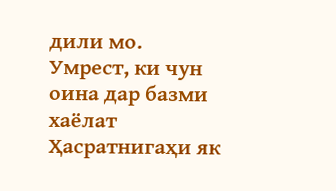дили мо.
Умрест, ки чун оина дар базми хаёлат
Ҳасратнигаҳи як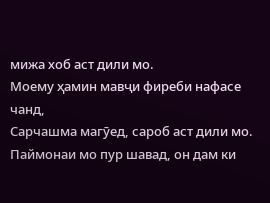мижа хоб аст дили мо.
Моему ҳамин мавҷи фиреби нафасе чанд,
Сарчашма магӯед, сароб аст дили мо.
Паймонаи мо пур шавад, он дам ки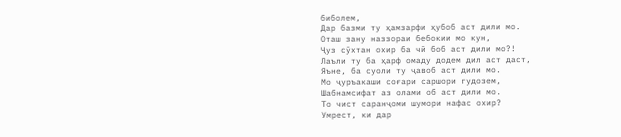биболем,
Дар базми ту ҳамзарфи ҳубоб аст дили мо.
Оташ зану наззораи бебокии мо кун,
Ҷуз сӯхтан охир ба чӣ боб аст дили мо?!
Лаъли ту ба ҳарф омаду додем дил аст даст,
Яъне, ба суоли ту ҷавоб аст дили мо.
Мо ҷуръакаши соғари саршори гудозем,
Шабнамсифат аз олами об аст дили мо.
То чист саранҷоми шумори нафас охир?
Умрест, ки дар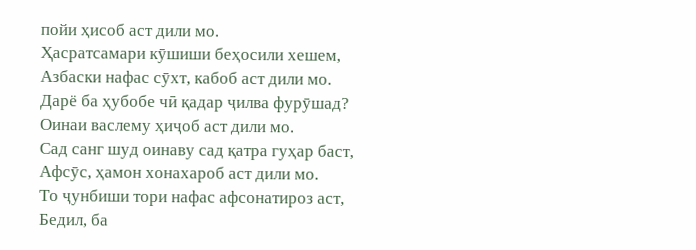пойи ҳисоб аст дили мо.
Ҳасратсамари кӯшиши беҳосили хешем,
Азбаски нафас сӯхт, кабоб аст дили мо.
Дарё ба ҳубобе чӣ қадар ҷилва фурӯшад?
Оинаи васлему ҳиҷоб аст дили мо.
Сад санг шуд оинаву сад қатра гуҳар баст,
Афсӯс, ҳамон хонахароб аст дили мо.
То ҷунбиши тори нафас афсонатироз аст,
Бедил, ба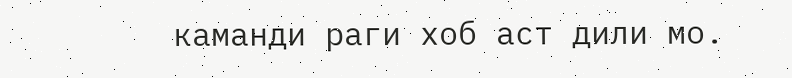каманди раги хоб аст дили мо.